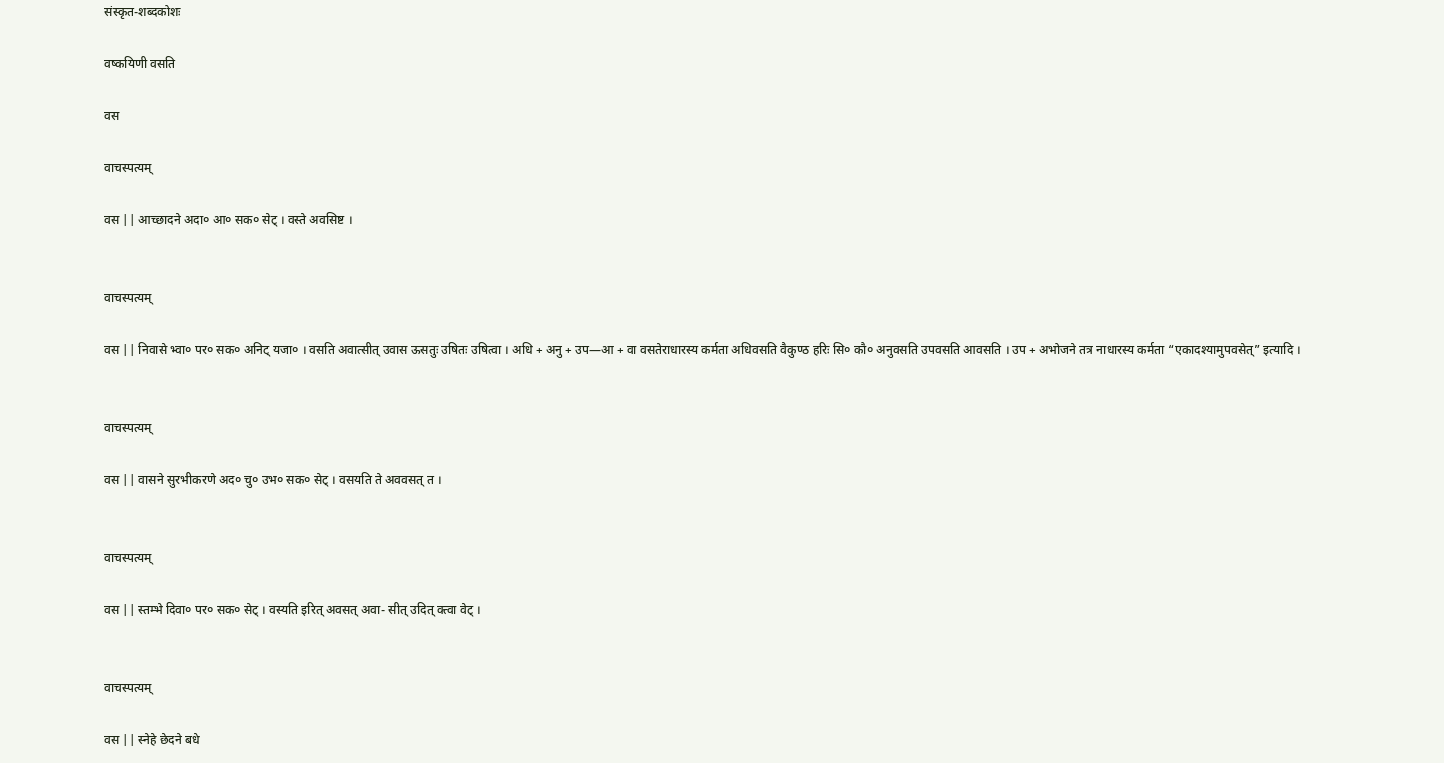संस्कृत-शब्दकोशः

वष्कयिणी वसति

वस

वाचस्पत्यम्

वस || आच्छादने अदा० आ० सक० सेट् । वस्ते अवसिष्ट ।


वाचस्पत्यम्

वस || निवासे भ्वा० पर० सक० अनिट् यजा० । वसति अवात्सीत् उवास ऊसतुः उषितः उषित्वा । अधि + अनु + उप—आ + वा वसतेराधारस्य कर्मता अधिवसति वैकुण्ठ हरिः सि० कौ० अनुवसति उपवसति आवसति । उप + अभोजने तत्र नाधारस्य कर्मता “एकादश्यामुपवसेत्” इत्यादि ।


वाचस्पत्यम्

वस || वासने सुरभीकरणे अद० चु० उभ० सक० सेट् । वसयति ते अववसत् त ।


वाचस्पत्यम्

वस || स्तम्भे दिवा० पर० सक० सेट् । वस्यति इरित् अवसत् अवा- सीत् उदित् क्त्वा वेट् ।


वाचस्पत्यम्

वस || स्नेहे छेदने बधे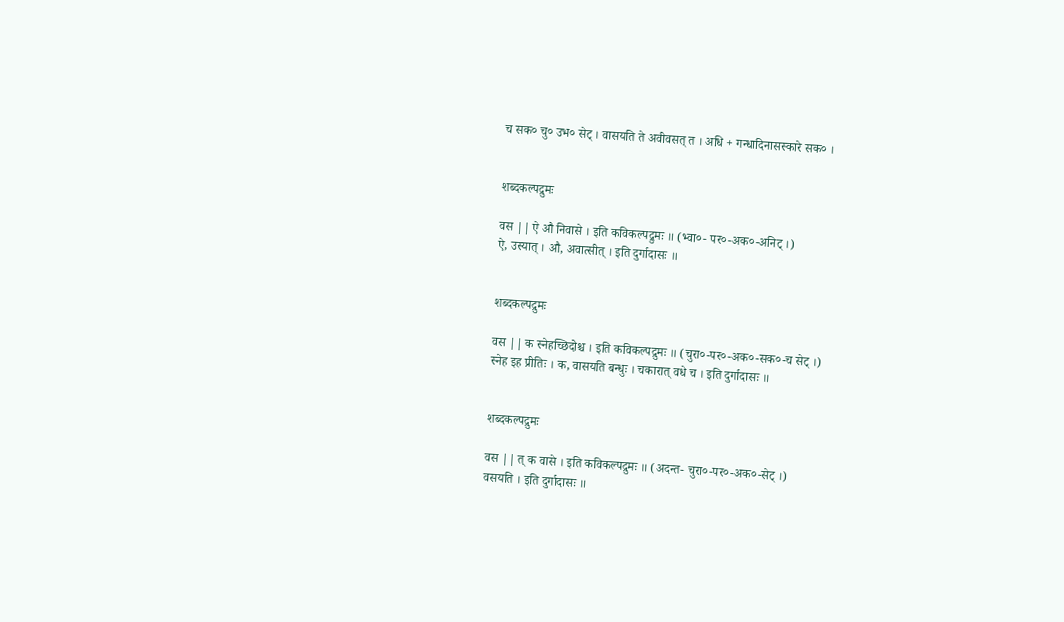च सक० चु० उभ० सेट् । वासयति ते अवीवसत् त । अधि + गन्धादिनासस्कारे सक० ।


शब्दकल्पद्रुमः

वस || ऐ औ निवासे । इति कविकल्पद्रुमः ॥ (भ्वा०- पर०-अक०-अनिट् ।)
ऐ, उस्यात् । औ, अवात्सीत् । इति दुर्गादासः ॥


शब्दकल्पद्रुमः

वस || क स्नेहच्छिदोश्च । इति कविकल्पद्रुमः ॥ (चुरा०-पर०-अक०-सक०-च सेट् ।)
स्नेह इह प्रीतिः । क, वासयति बन्धुः । चकारात् वधे च । इति दुर्गादासः ॥


शब्दकल्पद्रुमः

वस || त् क वासे । इति कविकल्पद्रुमः ॥ (अदन्त- चुरा०-पर०-अक०-सेट् ।)
वसयति । इति दुर्गादासः ॥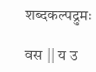शब्दकल्पद्रुमः

वस || य उ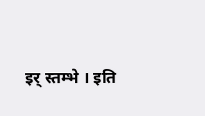इर् स्तम्भे । इति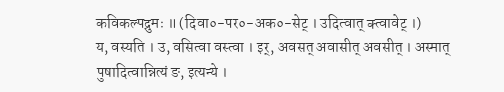कविकल्पद्रुमः ॥ (दिवा०-पर०-अक०-सेट् । उदित्वात् क्त्वावेट् ।)
य, वस्यति । उ, वसित्वा वस्त्वा । इर्, अवसत् अवासीत् अवसीत् । अस्मात् पुषादित्वान्नित्यं ङ, इत्यन्ये ।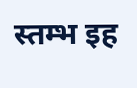स्तम्भ इह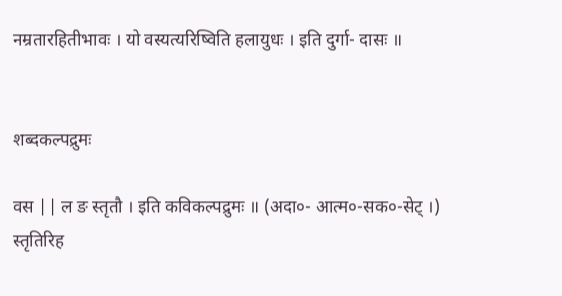नम्रतारहितीभावः । यो वस्यत्यरिष्विति हलायुधः । इति दुर्गा- दासः ॥


शब्दकल्पद्रुमः

वस || ल ङ स्तृतौ । इति कविकल्पद्रुमः ॥ (अदा०- आत्म०-सक०-सेट् ।)
स्तृतिरिह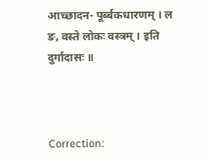आच्छादन- पूर्ब्बकधारणम् । ल ङ, वस्ते लोकः वस्त्रम् । इति दुर्गादासः ॥



Correction: